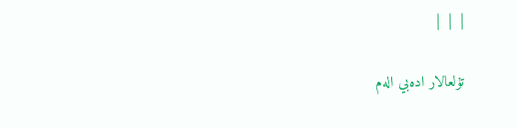|  |  |

تۇلعالار ادەبي الەم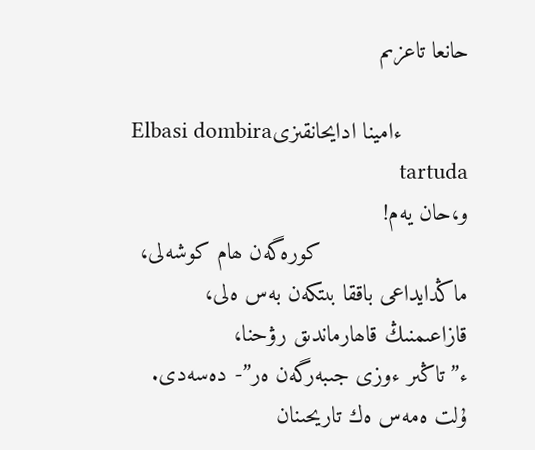حانعا تاعزىم

          ءامينا ادايحانقىزىElbasi dombira tartuda
و،حان يەم!
                      كورەگەن ھام كوشەلى،
ماڭدايداعى باققا بىتكەن بەس ەلى،
قازاعىمنىڭ قاھارماندىق رۋحنا،
ء”تاڭىر ءوزى جىبەرگەن ەر”- دەسەدى.
ۇلت ەمەس ەك تاريحىنان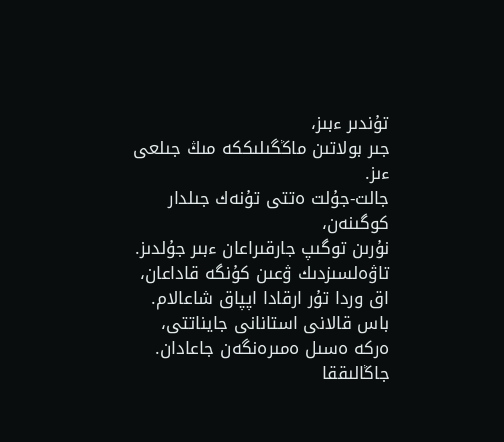تۇندىر ءبىز،
جىر بولاتىن ماڭگىلىككە مىڭ جىلعى ءىز.
جالت-جۇلت ەتتى تۇنەك جىلدار كوگىنەن،
نۇرىن توگىپ جارقىراعان ءبىر جۇلدىز.
تاۋەلسىزدىك ۋعىن كۇنگە قاداعان،
اق وردا تۇر ارقادا اپپاق شاعالام.
باس قالانى استانانى جايناتتى،
ەركە ەسىل ەمىرەنگەن جاعادان.
جاڭالىققا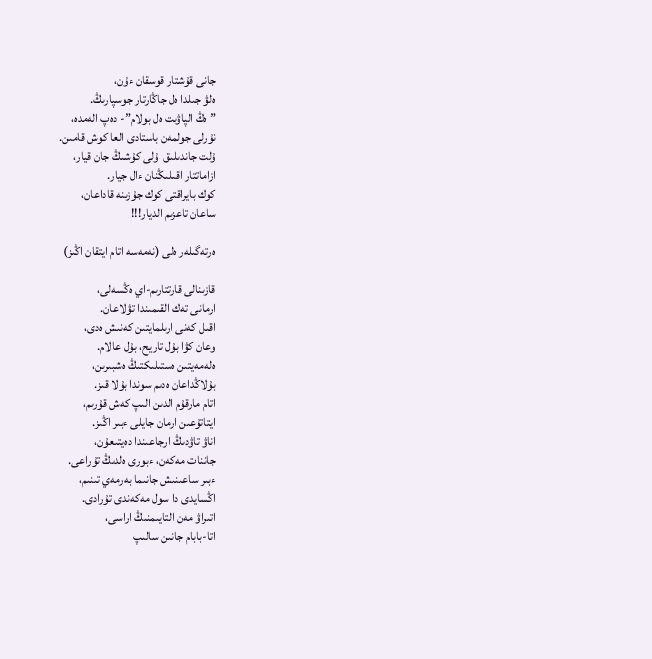جانى قۇشتار قوسقان ءۇن،
ەلۋ جىلدا ەل جاڭارتار جوسپارىڭ.
”ەڭ الپاۋىت ەل بولام”- دەپ الەمدە،
نۇرلى جولمەن باستادى العا كوش قامىن.
ۇلت جاندىلىق  ۇلى كۇشىڭ جان قيار،
ازاماتتار اقىلىڭنان ءال جيار.
كوك بايراقتى كوك جۇزىنە قاداعان،
ساعان تاعزىم الديار!!!

ەرتەگىلەر ەلى (نەمەسە اتام ايتقان اڭىز)

قازىنالى قارتتارىم-اي ەڭسەلى،
ارمانى تەك القىمىندا تۋلاعان.
اقىل كەنى ارىلمايتىن كەنىش ەدى،
وعان كۋا بۇل تاريح، بۇل عالام.
ەلەمەيتىن ەستىلىكتىڭ ەشبىرىن،
بۇلاڭداعان ەدىم سوندا بۇلا قىز.
اتام مارقۇم الدىن الىپ كەش قۇرىم،
ايتاتۇعىن ارمان جايلى ءبىر اڭىز.
اناۋ تاۋدىڭ ارجاعىندا دەيتىعۇن،
جاننات مەكەن، ءبورى ەلدىڭ تۇراعى.
ءبىر ساعىنىش جانىما بەرمەي تىنىم،
اڭسايدى دا سول مەكەندى تۇرادى.
اتىراۋ مەن التايىمنىڭ اراسى،
اتا-بابام جانىن سالىپ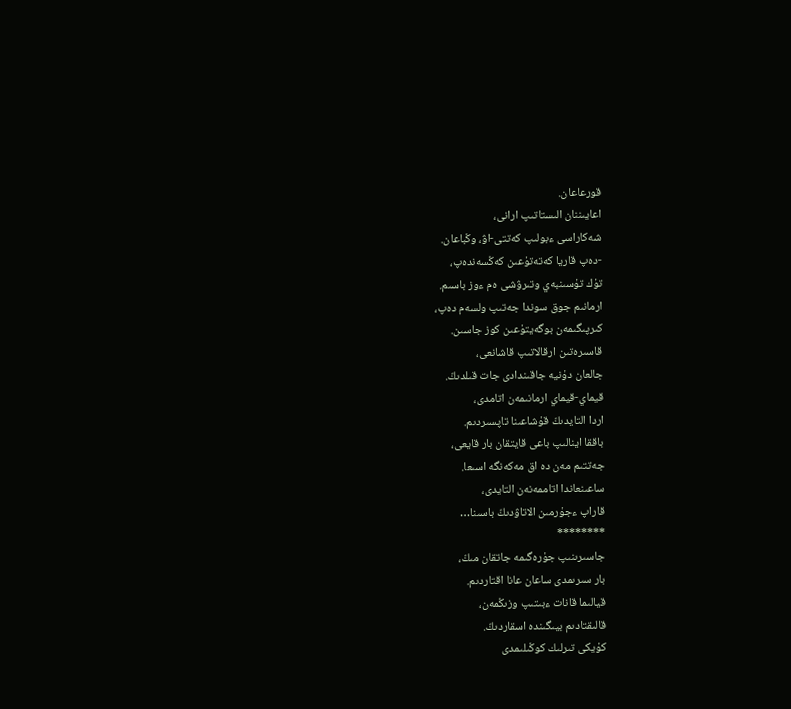قورعاعان.
اعايىننان الىستاتىپ ارانى،
شەكاراسى ءبولىپ كەتتى-اۋ، وڭباعان.
-دەپ قاريا كەتەتۇعىن كەڭسەندەپ،
تۇك تۇسىنبەي وتىرۋشى ەم ءوز باسىم.
ارمانىم جوق سوندا جەتىپ ولسەم دەپ،
كىرپىگىمەن بوگەيتۇعىن كوز جاسىن.
قاسىرەتىن ارقالاتىپ قاشانعى،
جالعان دۇنيە جاقىندادى جات قىلدىڭ.
قيماي-قيماي ارمانىمەن اتامدى،
اردا التايدىڭ قۇشاعىنا تاپسىردىم.
باققا اينالىپ باعى قايتقان بار قايعى،
جەتتىم مەن دە اق مەكەنگە اسىعا.
ساعىنعاندا اتاممەنەن التايدى،
قاراپ ءجۇرمىن الاتاۋدىڭ باسىنا…
********
جاسىرىنىپ جۇرەگىمە جاتقان مىڭ،
بار سىرىمدى ساعان عانا اقتاردىم.
قيالىما قانات ءبىتىپ وزىڭمەن،
قالىقتادىم بيىگىندە اسقاردىڭ.
كۇيكى تىرلىك كوڭىلىمدى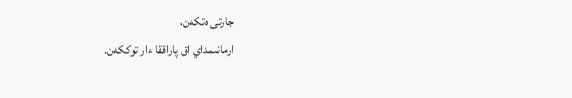جارتى ەتكەن،
ارمانىمداي اق پاراققا ءار توككەن.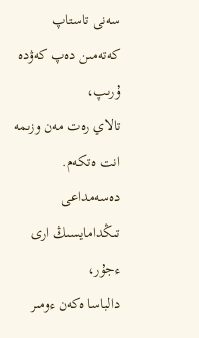سەنى تاستاپ كەتەمىن دەپ كەۋدە ۇرىپ،
تالاي رەت مەن وزىمە انت ەتكەم.
دەسەمداعى تىڭدامايسىڭ ارى ءجۇر،
دالباسا ەكەن ءومىر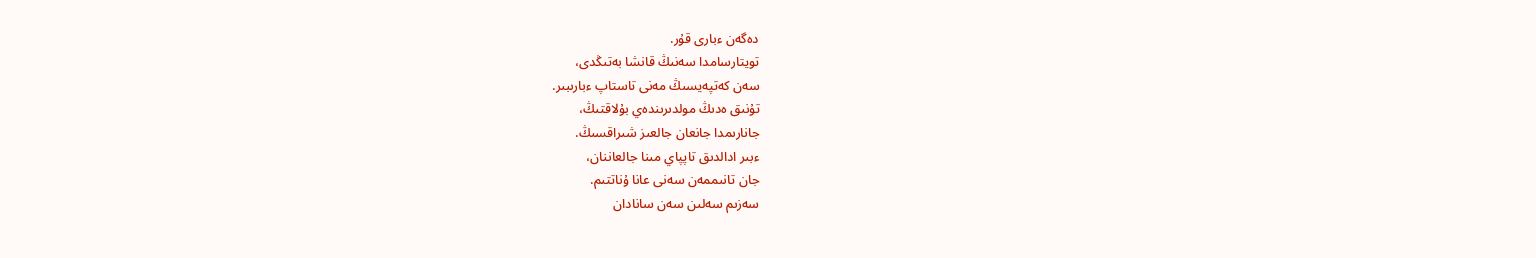دەگەن ءبارى قۇر.
تويتارسامدا سەنىڭ قانشا بەتىڭدى،
سەن كەتپەيسىڭ مەنى تاستاپ ءبارىبىر.
تۇنىق ەدىڭ مولدىرىندەي بۇلاقتىڭ،
جانارىمدا جانعان جالعىز شىراقسىڭ.
ءبىر ادالدىق تاپپاي مىنا جالعاننان،
جان تانىممەن سەنى عانا ۇناتتىم.
سەزىم سەلىن سەن سانادان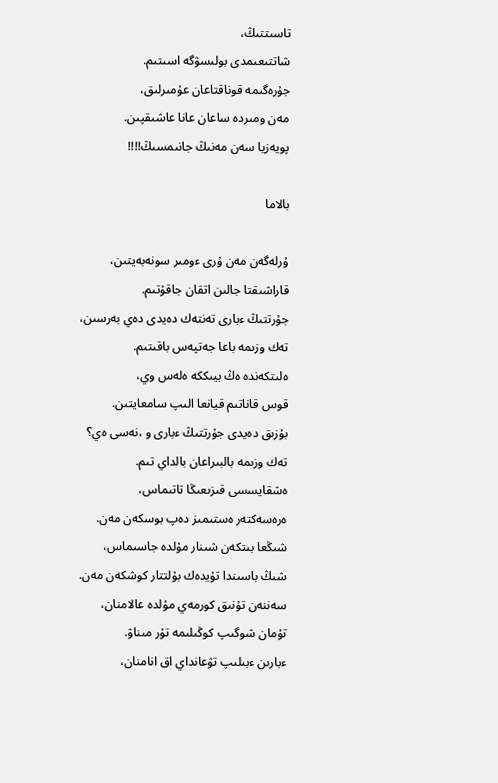تاسىتتىڭ،
شاتتىعىمدى بولىسۋگە اسىتىم.
جۇرەگىمە قوناقتاعان عۇمىرلىق،
مەن ومىردە ساعان عانا عاشىقپىن.
پويەزيا سەن مەنىڭ جانىمسىڭ!!!!

بالاما

ۇرلەگەن مەن ۇرى ءومىر سونەبەيتىن،
قاراشىقتا جالىن اتقان جاقۇتىم.
جۇرتتىڭ ءبارى تەنتەك دەيدى دەي بەرسىن،
تەك وزىمە باعا جەتپەس باقىتىم.
ەلىتكەندە ەڭ بيىككە ەلەس وي،
قوس قاناتىم قيانعا الىپ سامعايتىن.
بۇزىق دەيدى جۇرتتىڭ ءبارى و ،نەسى ەي؟
تەك وزىمە بالبىراعان بالداي تىم.
ەشقايسسى قىزىعىڭا تاتىماس،
ەرەسەكتەر ەستىمىز دەپ بوسكەن مەن.
شىڭعا بىتكەن شىنار مۇلدە جاسىماس،
شىڭ باسىندا تۇيدەك بۇلتتار كوشكەن مەن.
سەننەن تۇنىق كورمەي مۇلدە عالامنان،
تۇمان شوگىپ كوڭىلىمە تۇر مىناۋ.
ءبارىن ءبىلىپ تۋعانداي اق انامنان،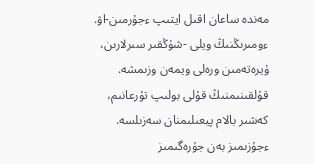مەندە ساعان اقىل ايتىپ ءجۇرمىن-اۋ.
ءومىرىڭنىڭ ويلى -شۇڭقىر سىرلارىن،
ۇيرەتەمىن ورەلى ويمەن وزىمشە.
قۇلقىنىمنىڭ قۇلى بولىپ تۇرعانىم،
كەشىر بالام پيعىلىمنان سەزىلسە.
ءجۇزىمىز بەن جۇرەگىمىز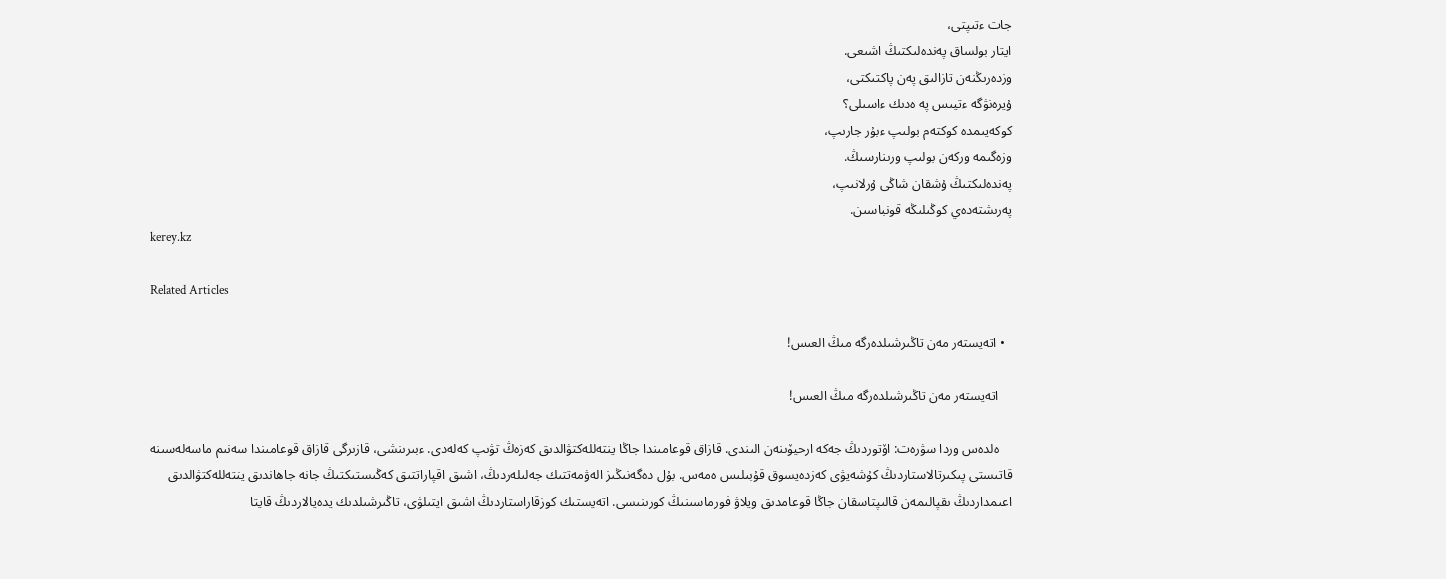جات ءتىپتى،
ايتار بولساق پەندەلىكتىڭ اشىعى.
وزدەرىڭنەن تازالىق پەن پاكتىكتى،
ۇيرەنۋگە ءتيىس پە ەدىك ءاسىلى؟
كوكەيىمدە كوكتەم بولىپ ءبۇر جارىپ،
وزەگىمە وركەن بولىپ ورىنارسىڭ.
پەندەلىكتىڭ ۇشقان شاڭى ۇرلانىپ،
پەرىشتەدەي كوڭىلىڭە قونباسىن.
kerey.kz

Related Articles

  • اتەيستەر مەن تاڭىرشىلدەرگە مىڭ العىس!

    اتەيستەر مەن تاڭىرشىلدەرگە مىڭ العىس!

    ەلدەس وردا سۋرەت: اۆتوردىڭ جەكە ارحيۆىنەن الىندى. قازاق قوعامىندا جاڭا ينتەللەكتۋالدىق كەزەڭ تۋىپ كەلەدى. ءبىرىنشى، قازىرگى قازاق قوعامىندا سەنىم ماسەلەسىنە قاتىستى پىكىرتالاستاردىڭ كۇشەيۋى كەزدەيسوق قۇبىلىس ەمەس. بۇل دەگەنىڭىز الەۋمەتتىك جەلىلەردىڭ، اشىق اقپاراتتىق كەڭىستىكتىڭ جانە جاھاندىق ينتەللەكتۋالدىق اعىمداردىڭ ىقپالىمەن قالىپتاسقان جاڭا قوعامدىق ويلاۋ فورماسىنىڭ كورىنىسى. اتەيستىك كوزقاراستاردىڭ اشىق ايتىلۋى، تاڭىرشىلدىك يدەيالاردىڭ قايتا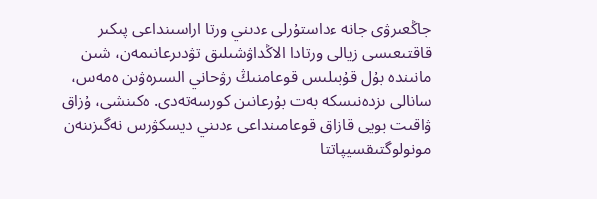جاڭعىرۋى جانە ءداستۇرلى ءدىني ورتا اراسىنداعى پىكىر قاقتىعىسى زيالى ورتادا الاڭداۋشىلىق تۋدىرعانىمەن، شىن مانىندە بۇل قۇبىلىس قوعامنىڭ رۋحاني السىرەۋىن ەمەس، سانالى ىزدەنىسكە بەت بۇرعانىن كورسەتەدى. ەكىنشى، ۇزاق ۋاقىت بويى قازاق قوعامىنداعى ءدىني ديسكۋرس نەگىزىنەن مونولوگتىقسيپاتتا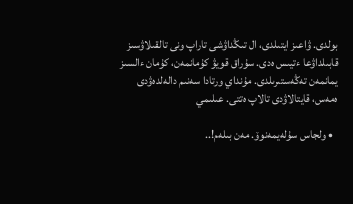بولدى. ۋاعىز ايتىلدى، ال تىڭداۋشى تاراپ ونى تالقىلاۋسىز قابىلداۋعا ءتيىس ەدى. سۇراق قويۋ كۇمانمەن، كۇمان ءالسىز يمانمەن تەڭەستىرىلدى. مۇنداي ورتادا سەنىم دالەلدەۋدى ەمەس، قايتالاۋدى تالاپ ەتتى. عىلىمي

  • ولجاس سۇلەيمەنوۆ. مەن بىلەم!..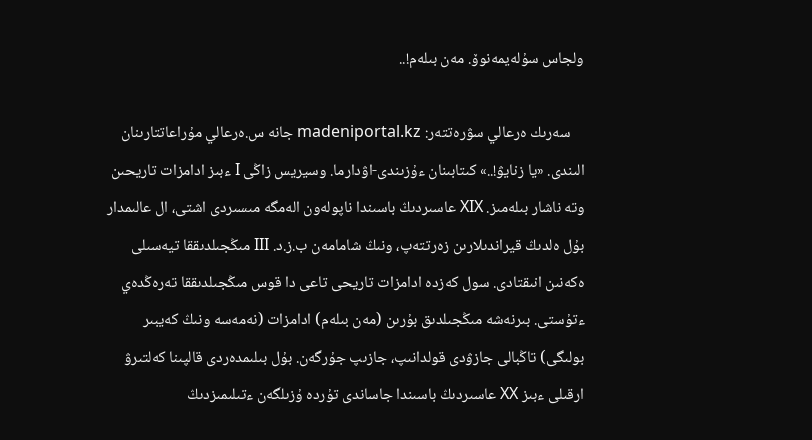ولجاس سۇلەيمەنوۆ. مەن بىلەم!..

    سەرىك ەرعالي سۋرەتتەر: madeniportal.kz جانە س.ەرعالي مۇراعاتتارىنان الىندى. «يا زنايۋ!..» كىتابىنان ءۇزىندى-اۋدارما. وسيريس زاڭى I ءبىز ادامزات تاريحىن وتە ناشار بىلەمىز. XIX عاسىردىڭ باسىندا ناپولەون الەمگە مىسىردى اشتى، ال عالىمدار بۇل ەلدىڭ قيراندىلارىن زەرتتەپ، ونىڭ شامامەن ب.ز.د. III مىڭجىلدىققا تيەسىلى ەكەنىن انىقتادى. سول كەزدە ادامزات تاريحى تاعى دا قوس مىڭجىلدىققا تەرەڭدەي ءتۇستى. بىرنەشە مىڭجىلدىق بۇرىن (مەن بىلەم) ادامزات (نەمەسە ونىڭ كەيبىر بولىگى) تاڭبالى جازۋدى قولدانىپ، جازىپ جۇرگەن. بۇل بىلىمدەردى قالپىنا كەلتىرۋ ارقىلى ءبىز XX عاسىردىڭ باسىندا جاساندى تۇردە ۇزىلگەن ءتىلىمىزدىڭ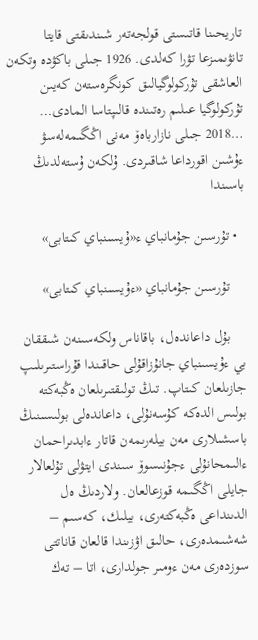تاريحىنا قاتىستى قولجەتەر شىندىقتى قايتا تانۋىمىزعا تۋرا كەلدى. 1926 جىلى باكۋدە وتكەن العاشقى تۇركولوگيالىق كونگرەستەن كەيىن تۇركولوگيا عىلىم رەتىندە قالىپتاسا المادى… …2018 جىلى نازارباەۆ مەنى اڭگىمەلەسۋ ءۇشىن اقورداعا شاقىردى. ۇلكەن ۇستەلدىڭ باسىندا

  • تۇرسىن جۇمانباي ء«ۇيسىنباي كىتابى»

    تۇرسىن جۇمانباي «ءۇيسىنباي كىتابى»

    بۇل داعاندەل، باقاناس ولكەسىنەن شىققان بي ءۇيسىنباي جانۇزاقۇلى حاقىندا قۇراستىرىلىپ جازىلعان كىتاپ. تىڭ تولىقتىرىلعان ەڭبەكتە بولىس الدەكە كۇسەنۇلى، داعاندەلى بولىسىنىڭ باسشىلارى مەن بيلەرىمەن قاتار ءابدىراحمان ءالىمحانۇلى ءجۇنىسوۆ سىندى ايتۋلى تۇلعالار جايلى اڭگىمە قوزعالعان. ولاردىڭ ەل الدىنداعى ەڭبەكتەرى، بيلىك، كەسىم – شەشىمدەرى، حالىق اۋزىندا قالعان قاناتتى سوزدەرى مەن ءومىر جولدارى، اتا – تەك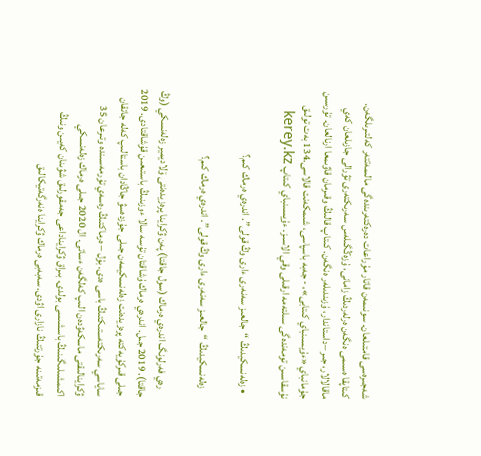شەجىرەسى قامتىلعان. سونىمەن قاتار مۇراعات دەرەكتەرىندەگى مالىمەتتەر كەلتىرىلگەن. كىتاپقا ەسىمى ەنگەن ەرلەردىڭ زامانى، ۇزەڭگىلەس سەرىكتەرى تۋرالى جازىلعان كەي ماقالالار، جىر –داستاندار، ۇزىندىلەر ەنگەن. كىتاپ قالىڭ وقىرمان قاۋىمعا ارنالعان. تۇرسىن جۇمانباي «ءۇيسىنباي كىتابى»، - جەبە باسپاسى، شىمكەنت قالاسى.134 بەت تولىق نۇسقاسىن تومەندەگى سىلتەمە ارقىلى وقي الاسىز. ءۇيسىنباي كىتاپ kerey.kz

  • زەلەنسكيدىڭ “جالعىز سەنەرى ءارى وڭ قولى”. اندرەي ەرماك كىم؟

    زەلەنسكيدىڭ “جالعىز سەنەرى ءارى وڭ قولى”. اندرەي ەرماك كىم؟

    رەي فەرلونگ اندرەي ەرماك (سول جاقتا) پەن ۋكراينا پرەزيدەنتى ۆلاديمير زەلەنسكي (وڭ جاقتا). 2019 جىل. اندرەي ەرماك ۇشاقتان تۇسە سالا ءوزىنىڭ باستىعىن قۇشاقتادى. 2019 جىلى قىركۇيەكتە پرەزيدەنت زەلەنسكيمەن جىلى جۇزدەسۋ جاڭادان باستالىپ كەلە جاتقان ساياسي سەرىكتەستىكتىڭ باسى ەدى. بۇل – ەرماكتىڭ رەسەي تۇرمەسىندە وتىرعان 35 ۋكراينالىقتى ماسكەۋدەن الىپ كەلگەن ءساتى. ال 2020 جىلى ەرماك زەلەنسكي اكىمشىلىگىنىڭ باسشىسى بولدى. بىراق ۋكرايناداعى جەمقورلىق شۋىنان كەيىن ونىڭ قىزمەتىنە جۇرتتىڭ نازارى اۋدى. سەبەبى ەرماك ۋكراينا ەنەرگەتيكالىق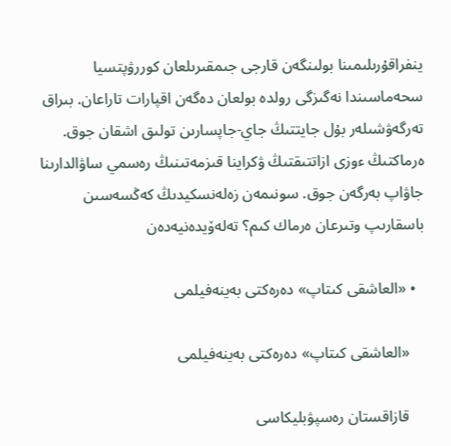ينفراقۇرىلىمىنا بولىنگەن قارجى جىمقىرىلعان كوررۋپتسيا سحەماسىندا نەگىزگى رولدە بولعان دەگەن اقپارات تاراعان. بىراق تەرگەۋشىلەر بۇل جايتتىڭ جاي-جاپسارىن تولىق اشقان جوق. ەرماكتىڭ ءوزى ازاتتىقتىڭ ۋكراينا قىزمەتىنىڭ رەسمي ساۋالدارىنا جاۋاپ بەرگەن جوق. سونىمەن زەلەنسكيدىڭ كەڭسەسىن باسقارىپ وتىرعان ەرماك كىم؟ تەلەۆيدەنيەدەن

  • «العاشقى كىتاپ» دەرەكتى بەينەفيلمى

    «العاشقى كىتاپ» دەرەكتى بەينەفيلمى

    قازاقستان رەسپۋبليكاسى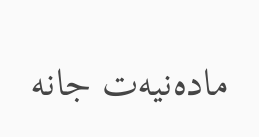مادەنيەت جانە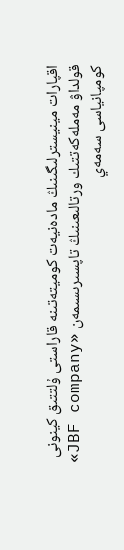اقپارات مينيسترلىگىنىڭ مادەنيەت كوميتەتىنە قاراستى ۇلتتىق كينونى قولداۋ مەملەكەتتىك ورتالىعىنىڭ تاپسىرىسىمەن «JBF company» كومپانياسى سەمەي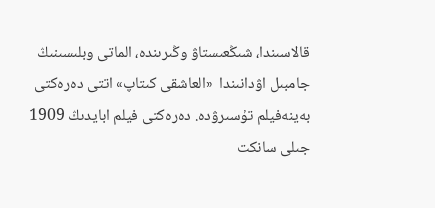قالاسىندا، شىڭعىستاۋ وڭىرىندە، الماتى وبلىسىنىڭ جامبىل اۋدانىندا  «العاشقى كىتاپ» اتتى دەرەكتى بەينەفيلم تۇسىرۋدە. دەرەكتى فيلم ابايدىڭ 1909 جىلى سانكت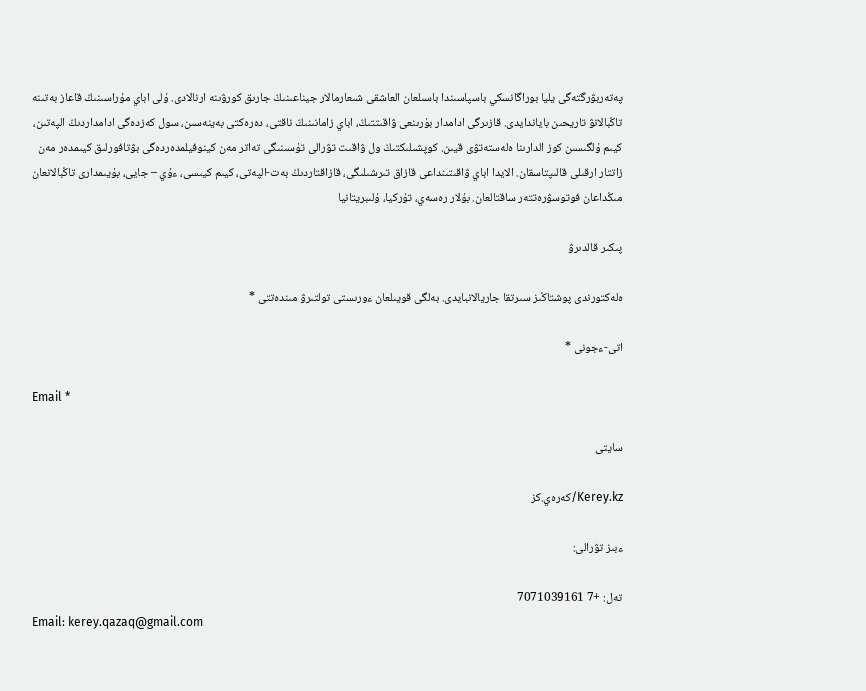پەتەربۋرگتەگى يليا بوراگانسكي باسپاسىندا باسىلعان العاشقى شىعارمالار جيناعىنىڭ جارىق كورۋىنە ارنالادى. ۇلى اباي مۇراسىنىڭ قاعاز بەتىنە تاڭبالانۋ تاريحىن باياندايدى. قازىرگى ادامدار بۇرىنعى ۋاقىتتىڭ، اباي زامانىنىڭ ناقتى، دەرەكتى بەينەسىن، سول كەزدەگى ادامداردىڭ الپەتىن، كيىم ۇلگىسىن كوز الدارىنا ەلەستەتۋى قيىن. كوپشىلىكتىڭ ول ۋاقىت تۋرالى تۇسىنىگى تەاتر مەن كينوفيلمدەردەگى بۋتافورلىق كيىمدەر مەن زاتتار ارقىلى قالىپتاسقان. الايدا اباي ۋاقىتىنداعى قازاق تىرشىلىگى، قازاقتاردىڭ بەت-الپەتى، كيىم كيىسى، ءۇي – جايى، بۇيىمدارى تاڭبالانعان مىڭداعان فوتوسۋرەتتەر ساقتالعان. بۇلار رەسەي، تۇركيا، ۇلىبريتانيا

پىكىر قالدىرۋ

ەلەكتورندى پوشتاڭىز سىرتقا جاريالانبايدى. بەلگى قويىلعان ءورىستى تولتىرۋ مىندەتتى *

اتى-ءجونى *

Email *

سايتى

Kerey.kz/كەرەي.كز

ءبىز تۋرالى:

تەل: +7 7071039161
Email: kerey.qazaq@gmail.com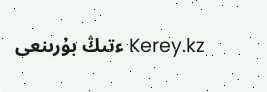Kerey.kz ءتىڭ بۇرىنعى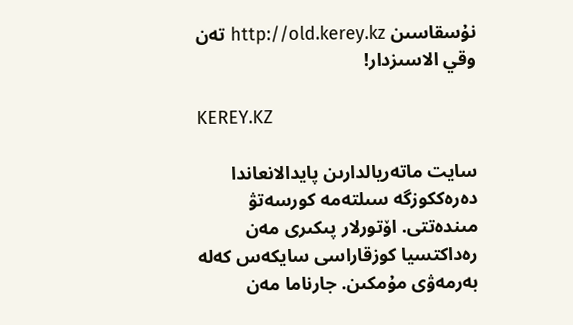نۇسقاسىن http://old.kerey.kz تەن وقي الاسىزدار!

KEREY.KZ

سايت ماتەريالدارىن پايدالانعاندا دەرەككوزگە سىلتەمە كورسەتۋ مىندەتتى. اۆتورلار پىكىرى مەن رەداكتسيا كوزقاراسى سايكەس كەلە بەرمەۋى مۇمكىن. جارناما مەن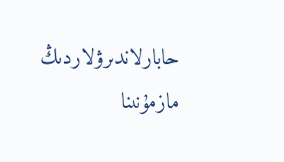حابارلاندىرۋلاردىڭ مازمۇنىنا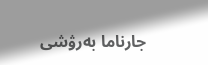جارناما بەرۋشى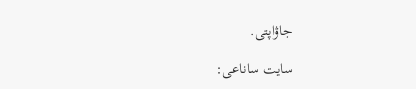جاۋاپتى.

سايت ساناعى: